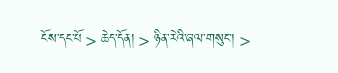ངོས་དང་པོ > ཆེད་དོན། > ཉིན་རེའི་ཞལ་གསུང་། >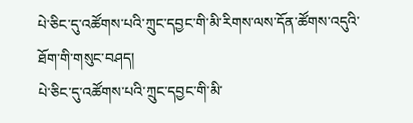པེ་ཅིང་དུ་འཚོགས་པའི་ཀྲུང་དབྱང་གི་མི་རིགས་ལས་དོན་ཚོགས་འདུའི་ཐོག་གི་གསུང་བཤད།
པེ་ཅིང་དུ་འཚོགས་པའི་ཀྲུང་དབྱང་གི་མི་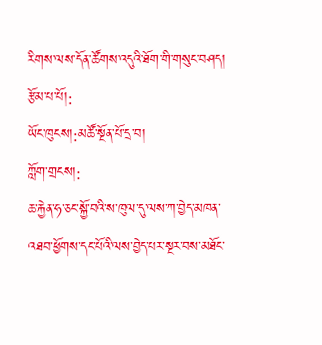རིགས་ལས་དོན་ཚོགས་འདུའི་ཐོག་གི་གསུང་བཤད།
རྩོམ་པ་པོ།:
ཡོང་ཁུངས།:མཚོ་སྔོན་པོ་དྲ་བ།
ཀློག་གྲངས།:
ཆ་རྐྱེན་ཧ་ཅང་སྐྱོ་བའི་ས་ཁུལ་དུ་ལས་ཀ་བྱེད་མཁན་འཐབ་ཕྱོགས་དང་པོའི་ལས་བྱེད་པར་སྔར་བས་མཐོང་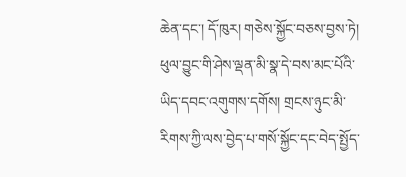ཆེན་དང་། དོ་ཁུར། གཅེས་སྐྱོང་བཅས་བྱས་ཏེ། ཕུལ་བྱུང་གི་ཤེས་ལྡན་མི་སྣ་དེ་བས་མང་པོའི་ཡིད་དབང་འགུགས་དགོས། གྲངས་ཉུང་མི་རིགས་ཀྱི་ལས་བྱེད་པ་གསོ་སྐྱོང་དང་བེད་སྤྱོད་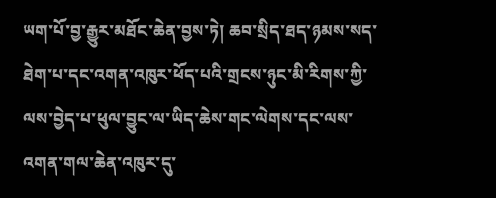ཡག་པོ་བྱ་རྒྱུར་མཐོང་ཆེན་བྱས་ཏེ། ཆབ་སྲིད་ཐད་ཉམས་སད་ཐེག་པ་དང་འགན་འཁུར་ཕོད་པའི་གྲངས་ཉུང་མི་རིགས་ཀྱི་ལས་བྱེད་པ་ཕུལ་བྱུང་ལ་ཡིད་ཆེས་གང་ལེགས་དང་ལས་འགན་གལ་ཆེན་འཁུར་དུ་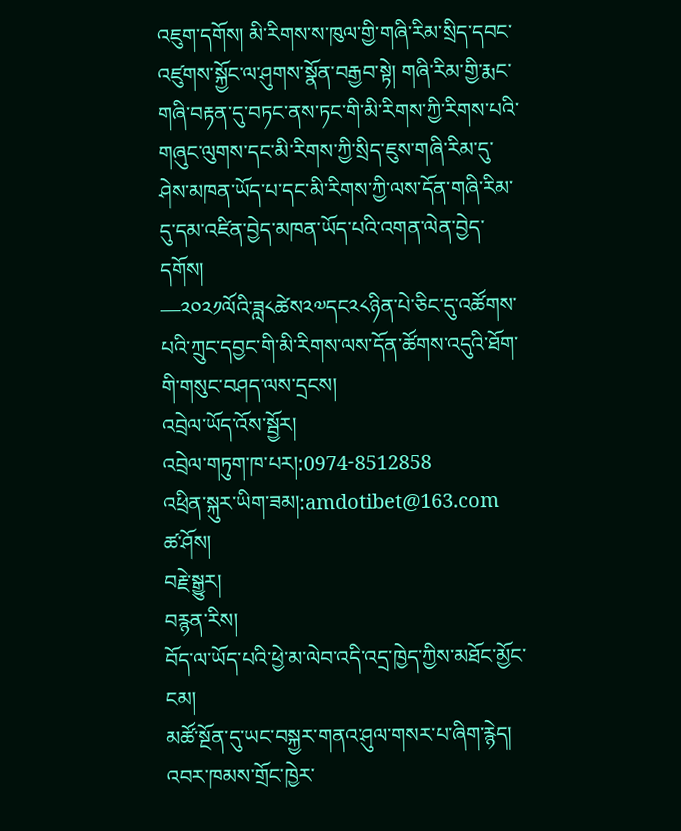འཇུག་དགོས། མི་རིགས་ས་ཁུལ་གྱི་གཞི་རིམ་སྲིད་དབང་འཛུགས་སྐྱོང་ལ་ཤུགས་སྣོན་བརྒྱབ་སྟེ། གཞི་རིམ་གྱི་རྨང་གཞི་བརྟན་དུ་བཏང་ནས་ཏང་གི་མི་རིགས་ཀྱི་རིགས་པའི་གཞུང་ལུགས་དང་མི་རིགས་ཀྱི་སྲིད་ཇུས་གཞི་རིམ་དུ་ཤེས་མཁན་ཡོད་པ་དང་མི་རིགས་ཀྱི་ལས་དོན་གཞི་རིམ་དུ་དམ་འཛིན་བྱེད་མཁན་ཡོད་པའི་འགན་ལེན་བྱེད་དགོས།
—༢༠༢༡ལོའི་ཟླ༨ཚེས༢༧དང༢༨ཉིན་པེ་ཅིང་དུ་འཚོགས་པའི་ཀྲུང་དབྱང་གི་མི་རིགས་ལས་དོན་ཚོགས་འདུའི་ཐོག་གི་གསུང་བཤད་ལས་དྲངས།
འབྲེལ་ཡོད་འོས་སྦྱོར།
འབྲེལ་གཏུག་ཁ་པར།:0974-8512858
འཕྲིན་སྐུར་ཡིག་ཟམ།:amdotibet@163.com
ཚ་ཤོས།
བརྗེ་སྒྱུར།
བརྙན་རིས།
བོད་ལ་ཡོད་པའི་ཕྱེ་མ་ལེབ་འདི་འདྲ་ཁྱེད་ཀྱིས་མཐོང་མྱོང་ངམ།
མཚོ་སྔོན་དུ་ཡང་བསྐྱར་གནའ་ཤུལ་གསར་པ་ཞིག་རྙེད།
འབར་ཁམས་གྲོང་ཁྱེར་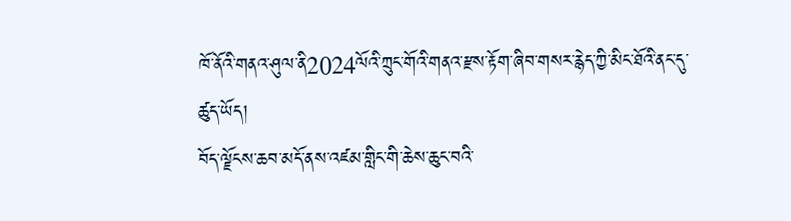ཁོ་ནོའི་གནའ་ཤུལ་ནི2024ལོའི་ཀྲུང་གོའི་གནའ་རྫས་རྟོག་ཞིབ་གསར་རྙེད་ཀྱི་མིང་ཐོའི་ནང་དུ་ཚུད་ཡོད།
བོད་ལྗོངས་ཆབ་མདོ་ནས་འཛམ་གླིང་གི་ཆེས་ཆུང་བའི་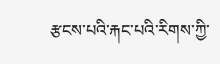རྩངས་པའི་རྐང་པའི་རིགས་ཀྱི་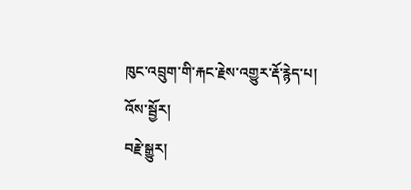ཁུང་འབྲུག་གི་རྐང་རྗེས་འགྱུར་རྡོ་རྙེད་པ།
འོས་སྦྱོར།
བརྗེ་སྒྱུར།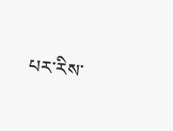པར་རིས་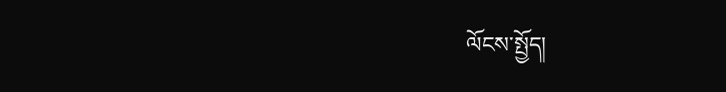ལོངས་སྤྱོད།